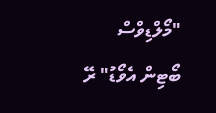"މޯލްޑިވްސް ބޯޓިން އެވޯޑު" ރޭ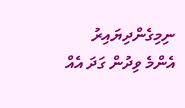ނިމިގެންދިޔައިރު އެންމެ ވިދުން ގަދަ އެއް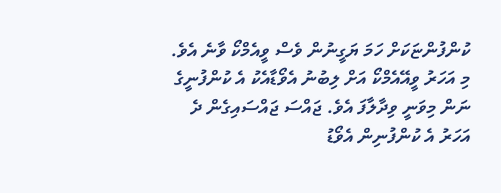ކުންފުންޏަކަށް ހަމަ ޔަގީނުން ވެސް ވީއެމްކޯ ވާނެ އެވެ. މި އަހަރު ވީއޭއެމްކޯ އަށް ލިބުނު އެވޯޑާއެކު އެ ކުންފުނީގެ ނަން މިވަނީ ވިދާލާފަ އެވެ. ޖައްސަ ޖައްސައިގެން ދެ އަހަރު އެ ކުންފުނިން އެވޯޑު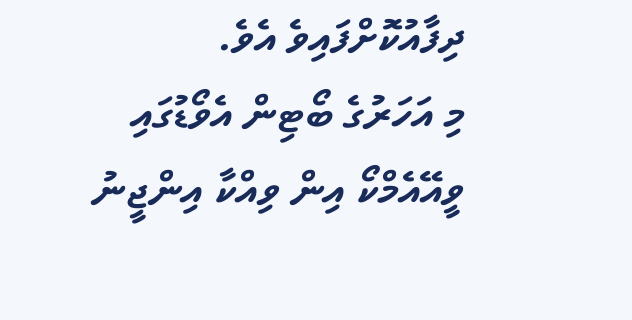ދިފާއުކޮށްފައިވެ އެވެ.
މި އަހަރުގެ ބޯޓިން އެވޯޑުގައި ވީއޭއެމްކޯ އިން ވިއްކާ އިންޖީނު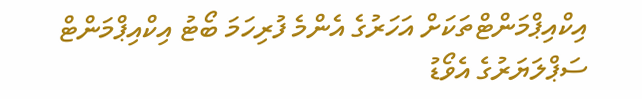އިކްއިޕްމަންޓްތަކަށް އަހަރުގެ އެންމެ ފުރިހަމަ ބޯޓު އިކްއިޕްމަންޓް ސަޕްލަޔަރުގެ އެވޯޑު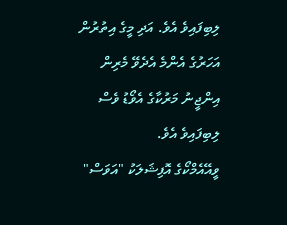ލިބިފައިވެ އެވެ. އަދި މީގެ އިތުރުން އަހަރުގެ އެންމެ އެދެވޭ މެރިން އިންޖީނު މަރުކާގެ އެވޯޑު ވެސް ލިބިފައިވެ އެވެ.
ވީއޭއެމްކޯގެ އޮފިޝަލަކު "އަވަސް"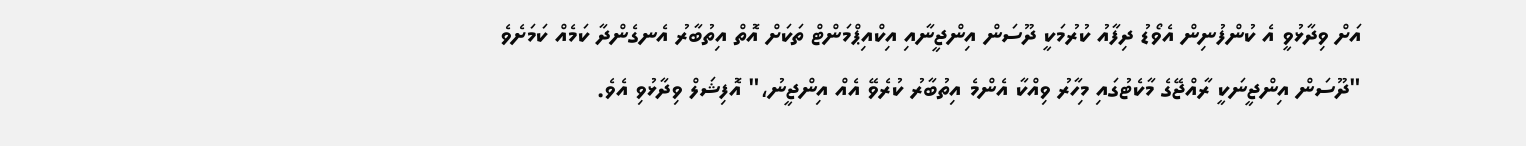އަށް ވިދާޅުވީ އެ ކުންފުނިން އެވޯޑު ދިފާއު ކުރުމަކީ ދޫސަން އިންޖީނާއި އިކްއިޕްމަންޓް ތަކަށް އޮތް އިތުބާރު އެނގެންދާ ކަމެއް ކަމަށެވެ
"ދޫސަން އިންޖީނަކީ ރާއްޖޭގެ މާކެޓުގައި މިހާރު ވިއްކާ އެންމެ އިތުބާރު ކުރެވޭ އެއް އިންޖީނު،" އޮފިޝަލް ވިދާޅުވި އެވެ.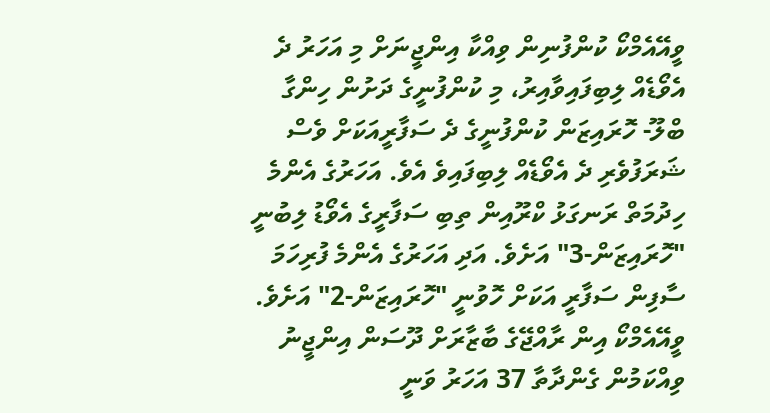ވީއޭއެމްކޯ ކުންފުނިން ވިއްކާ އިންޖީނަށް މި އަހަރު ދެ އެވޯޑެއް ލިބިފައިވާއިރު، މި ކުންފުނީގެ ދަށުން ހިންގާ ބްލޫ- ހޮރައިޒަން ކުންފުނީގެ ދެ ސަފާރީއަކަށް ވެސް ޝަރަފުވެރި ދެ އެވޯޑެއް ލިބިފައިވެ އެވެ. އަހަރުގެ އެންމެ ހިދުމަތް ރަނގަޅު ކްރޫއިން ތިބި ސަފާރީގެ އެވޯޑު ލިބުނީ "ހޮރައިޒަން-3" އަށެވެ. އަދި އަހަރުގެ އެންމެ ފުރިހަމަ ސާފިން ސަފާރީ އަކަށް ހޮވުނީ "ހޮރައިޒަން-2" އަށެވެ.
ވީއޭއެމްކޯ އިން ރާއްޖޭގެ ބާޒާރަށް ދޫސަން އިންޖީނު ވިއްކަމުން ގެންދާތާ 37 އަހަރު ވަނީ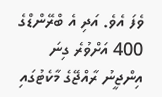ވެފަ އެވެ. އަދި އެ ބްރޭންޑްގެ 400 އަށްވުރެ ގިނަ އިންޖީނު ރާއްޖޭގެ މާކެޓުގައި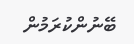ބޭނުންކުރަމުން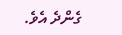ގެންދެ އެވެ.